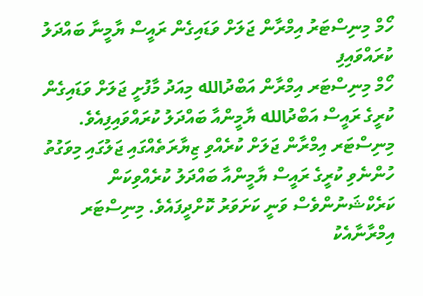ހޯމް މިނިސްޓަރު އިމްރާން ޖަލަށް ވަޑައިގެން ރައީސް ޔާމީނާ ބައްދަލު ކުރައްވައިފި
ހޯމް މިނިސްޓަރ އިމްރާން އަބްދުالله މިއަދު މާފުށީ ޖަލަށް ވަޑައިގެން ކުރީގެ ރައީސް އަބްދުالله ޔާމީންއާ ބައްދަލު ކުރައްވައިފިއެވެ.
މިނިސްޓަރ އިމްރާން ޖަލަށް ކުރެއްވި ޒިޔާރަތެއްގައި ޖަލުގައި މިވަގުތު ހުންނެވި ކުރީގެ ރައީސް ޔާމީންއާ ބައްދަލު ކުރެއްވިކަން ކަރެކްޝަނުންވެސް ވަނީ ކަށަވަރު ކޮށްދީފައެވެ. މިނިސްޓަރ އިމްރާނާއެކު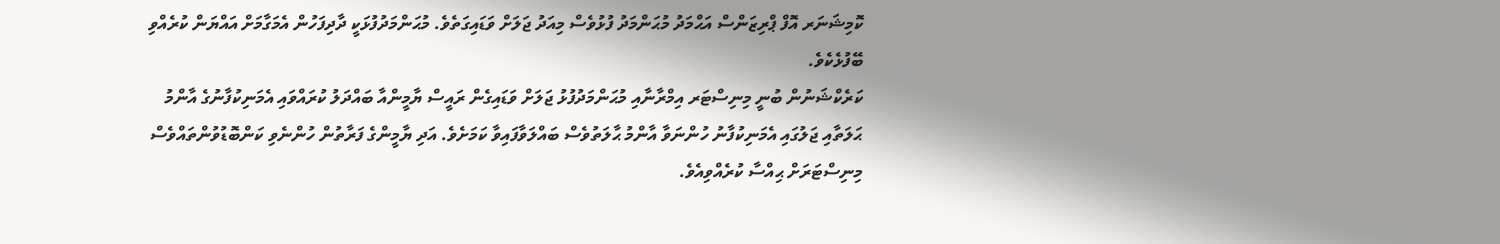ކޮމިޝަނަރ އޮފް ޕްރިޒަންސް އަޙްމަދު މުޙަންމަދު ފުޅުވެސް މިއަދު ޖަލަށް ވަޑައިގަތެވެ. މުޙަންމަދުފުޅަކީ ދާދިފަހުން އެމަގާމަށް އައްޔަން ކުރެއްވި ބޭފުޅެކެވެ.
ކަރެކްޝަނުން ބުނީ މިނިސްޓަރ އިމްރާނާއި މުޙަންމަދުފުޅު ޖަލަށް ވަޑައިގެން ރައީސް ޔާމީންއާ ބައްދަލު ކުރައްވައި އެމަނިކުފާނުގެ އާންމު ޙަލަތާއި ޖަލުގައި އެމަނިކުފާނު ހުންނަވާ އާންމު ޙާލަތުވެސް ބައްލަވާފައިވާ ކަމަށެވެ. އަދި ޔާމީންގެ ފަރާތުން ހުންނެވި ކަންބޮޑުވުންތައްވެސް މިނިސްޓަރަށް ޙިއްސާ ކުރެއްވިއެވެ.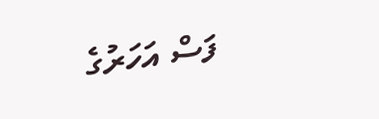ފަސް އަހަރުގެ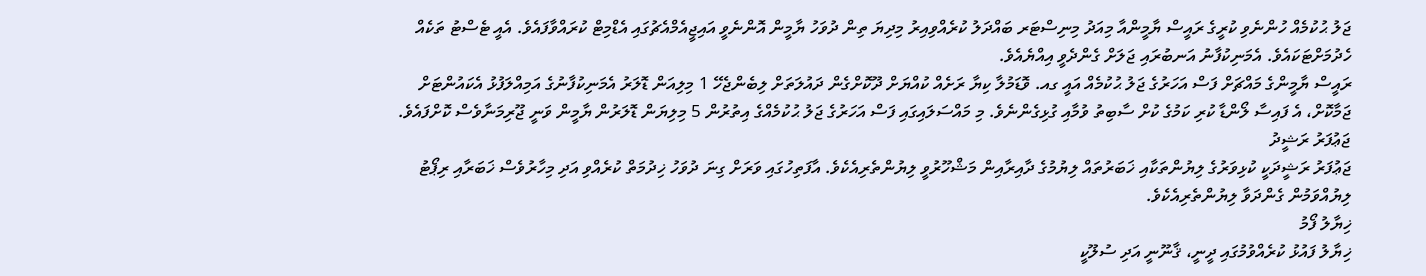ޖަލު ޙުކުމެއް ހުންނެވި ކުރީގެ ރައީސް ޔާމީންއާ މިއަދު މިނިސްޓަރ ބައްދަލު ކުރެއްވިއިރު މިދިޔަ ތިން ދުވަހު ޔާމީން އޮންނެވީ އައިޖީއެމްއެޗުގައި އެޑްމިޓް ކުރައްވާފައެވެ. އެއީ ޓެސްޓު ތަކެއް ހެދުމަށްޓަކައެވެ. އެމަނިކުފާނު އަނބުރައި ޖަލަށް ގެންދެވީ އިއްޔެއެވެ.
ރައީސް ޔާމީންގެ މައްޗަށް ފަސް އަހަރުގެ ޖަލު ޙުކުމެއް އައީ ގއ. ވޮޑަމުލާ ކިޔާ ރަށެއް ކުއްޔަށް ދޫކޮށްގެން ދައުލަތަށް ލިބެންޖެހޭ 1 މިލިއަން ޑޮލަރު އެމަނިކުފާނުގެ އަމިއްލަފުޅު އެކައުންޓަށް ޖަމާކޮށް، އެ ފައިސާ ލޯންޑާ ކުރި ކަމުގެ ކުށް ސާބިތު ވުމާއި ގުޅިގެންނެވެ. މި މައްސަލައިގައި ފަސް އަހަރުގެ ޖަލު ޙުކުމެއްގެ އިތުރުން 5 މިލިޔަން ޑޮލަރުން ޔާމީން ވަނީ ޖޫރިމަނާވެސް ކޮށްފައެވެ.
ޖަޢުފަރު ރަޝީދު
ޖަޢުފަރު ރަޝީދަކީ ކުޅިވަރުގެ ލިޔުންތަކާއި ޚަބަރުތައް ލިޔުމުގެ ދާއިރާއިން މަޝްހޫރުވީ ލިޔުންތެރިއެކެވެ. އާފަތިހުގައި ވަރަށް ގިނަ ދުވަހު ޚިދުމަތް ކުރެއްވި އަދި މިހާރުވެސް ޚަބަރާއި ރިޕޯޓު ލިޔުއްވަމުން ގެންދަވާ ލިޔުންތެރިއެކެވެ.
ޚިޔާލު ފޯމު
ޚިޔާލު ފައުޅު ކުރެއްވުމުގައި ދީނީ، ޤާނޫނީ އަދި ސުލޫކީ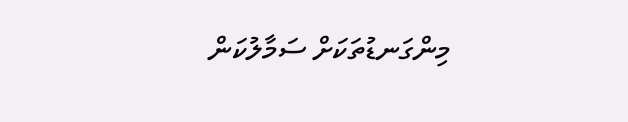މިންގަނޑުތަކަށް ސަމާލުކަން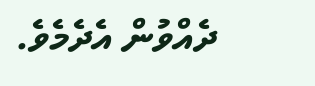ދެއްވުން އެދެމެވެ.